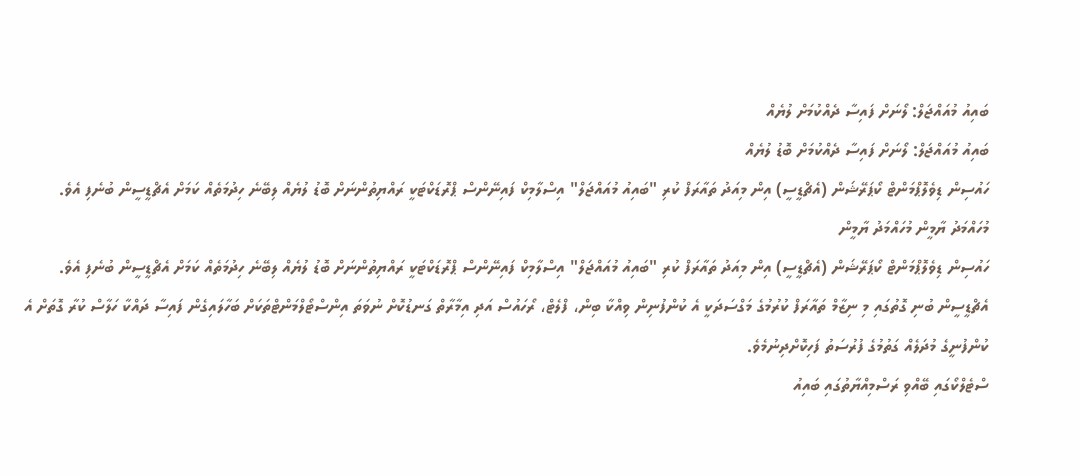ބައިއު މުއައްޖަލް: ލޯނަށް ފައިސާ ދެއްކުމަށް ލުޔެއް
ބައިއު މުއައްޖަލް: ލޯނަށް ފައިސާ ދެއްކުމަށް ބޮޑު ލުޔެއް
ހައުސިން ޑިވެލޮޕްމަންޓް ކޯޕަރޭޝަން (އެޗްޑީސީ) އިން މިއަދު ތައާރަފް ކުރި "ބައިއު މުއައްޖަލް" އިސްލާމިކް ފައިނޭންސް ޕްރޮޑަކްޓަކީ ރައްޔިތުންނަށް ބޮޑު ލުޔެއް ލިބޭނެ ހިދުމަތެއް ކަމަށް އެޗްޑީސީން ބުނެފި އެވެ.
މުހައްމަދު ޔާމީން މުހައްމަދު ޔާމީން
ހައުސިން ޑިވެލޮޕްމަންޓް ކޯޕަރޭޝަން (އެޗްޑީސީ) އިން މިއަދު ތައާރަފް ކުރި "ބައިއު މުއައްޖަލް" އިސްލާމިކް ފައިނޭންސް ޕްރޮޑަކްޓަކީ ރައްޔިތުންނަށް ބޮޑު ލުޔެއް ލިބޭނެ ހިދުމަތެއް ކަމަށް އެޗްޑީސީން ބުނެފި އެވެ.
އެޗްޑީސީން ބުނި ގޮތުގައި މި ނިޒާމް ތައާރަފް ކުރުމުގެ މަގްސަދަކީ އެ ކުންފުނިން ވިއްކާ ބިން، ފްލެޓް، ރޯހައުސް އަދި އިމާރާތް ގަނޑުކޮށް ނުވަތަ އިންސްޓޯލްމަންޓްތަކަށް ބަހާލައިގެން ފައިސާ ދައްކާ ހަލާސް ކުރާ ގޮތަށް އެ ކުންފުނީގެ މުދަލެއް ގަތުމުގެ ފުރުސަތު ފަހިކޮށްދިނުމެވެ.
ސްޓެލްކޯގައި ބޭއްވި ރަސްމިއްޔާތުގައި ބައިއު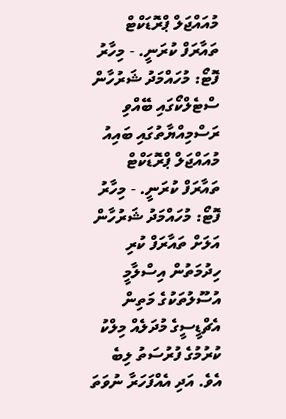މުއައްޖަލް ޕްރޮޑަކްޓް ތައާރަފް ކުރަނީ. - މިހާރު ފޮޓޯ: މުހައްމަދު ޝަރުހާން
ސްޓެލްކޯގައި ބޭއްވި ރަސްމިއްޔާތުގައި ބައިއު މުއައްޖަލް ޕްރޮޑަކްޓް ތައާރަފް ކުރަނީ. - މިހާރު ފޮޓޯ: މުހައްމަދު ޝަރުހާން
އަލަށް ތައާރަފް ކުރި ހިދުމަތުން އިސްލާމީ އުސޫލުތަކުގެ މަތިން އެޗްޑީސީގެ މުދަލެއް މިލްކު ކުރުމުގެ ފުރުސަތު ލިބެ އެވެ. އަދި އެއްފަހަރާ ނުވަތަ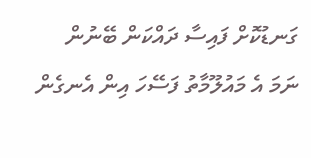ގަނޑުކޮށް ފައިސާ ދައްކަން ބޭނުން ނަމަ އެ މައުލޫމާތު ފަސޭހަ އިން އެނގެން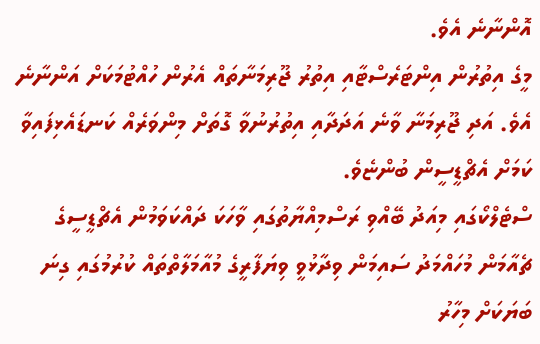އޮންނާނެ އެވެ.
މީގެ އިތުރުން އިންޓަރެސްޓާއި އިތުރު ޖޫރިމަނާތައް އެރުން ހުއްޓުމަކަށް އަންނާނެ އެވެ. އަދި ޖޫރިމަނާ ވާނެ އަދަދާއި އިތުރުނުވާ ގޮތަށް މިންވަރެއް ކަނޑައެޅިފައިވާ ކަމަށް އެޗްޑީސީން ބުންޏެވެ.
ސްޓެލްކޯގައި މިއަދު ބޭއްވި ރަސްމިއްޔާތުގައި ވާހަކަ ދައްކަވަމުން އެޗްޑީސީގެ ޗެއާމަން މުހައްމަދު ސައިމަން ވިދާޅުވީ ވިޔަފާރީގެ މުއާމަލާތްތައް ކުރުމުގައި ގިނަ ބަޔަކަށް މިހާރު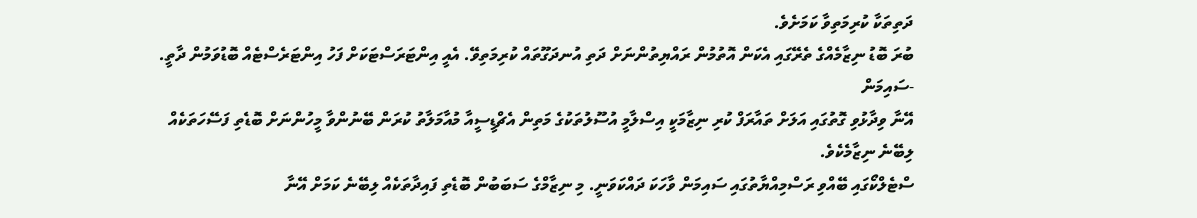ދަތިތަކާ ކުރިމަތިވާ ކަމަށެވެ.
ބުރަ ބޮޑު ނިޒާމެއްގެ ތެރޭގައި އެކަން އޮތުމުން ރައްޔިތުންނަށް ދަތި އުނދަގޫތައް ކުރިމަތިވޭ. އެއީ އިންޓަރަސްޓަކަށް ފަހު އިންޓަރެސްޓެއް ބޮޑުވަމުން ދާތީ. -ސައިމަން
އޭނާ ވިދާޅުވި ގޮތުގައި އަލަށް ތައާރަފް ކުރި ނިޒާމަކީ އިސްލާމީ އުސޫލުތަކުގެ މަތިން އެޗްޑީސީއާ މުއާމަލާތު ކުރަން ބޭނުންވާ މީހުންނަށް ބޮޑެތި ފަސޭހަތަކެއް ލިބޭނެ ނިޒާމެކެވެ.
ސްޓެލްކޯގައި ބޭއްވި ރަސްމިއްޔާތުގައި ސައިމަން ވާހަކަ ދައްކަވަނީ. މި ނިޒާމްގެ ސަބަބުން ބޮޑެތި ފައިދާތަކެއް ލިބޭނެ ކަމަށް އޭނާ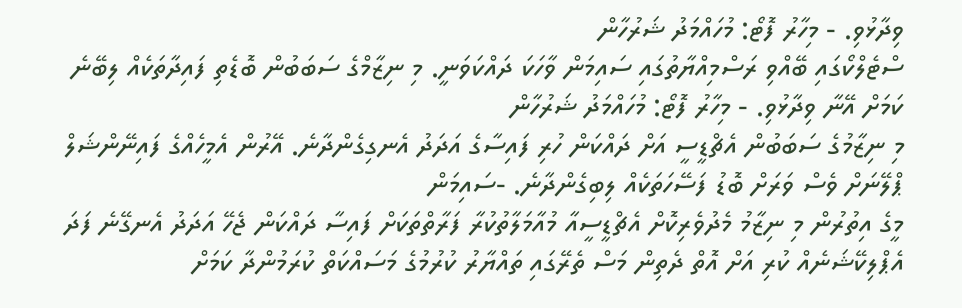ވިދާޅުވި. - މިހާރު ފޮޓޯ: މުހައްމަދު ޝަރުހާން
ސްޓެލްކޯގައި ބޭއްވި ރަސްމިއްޔާތުގައި ސައިމަން ވާހަކަ ދައްކަވަނީ. މި ނިޒާމްގެ ސަބަބުން ބޮޑެތި ފައިދާތަކެއް ލިބޭނެ ކަމަށް އޭނާ ވިދާޅުވި. - މިހާރު ފޮޓޯ: މުހައްމަދު ޝަރުހާން
މި ނިޒާމުގެ ސަބަބުން އެޗްޑީސީ އަށް ދައްކަން ހުރި ފައިސާގެ އަދަދު އެނގިގެންދާނެ. އޭރުން އެމީހެއްގެ ފައިނޭންޝަލް ޕްލޭނަށް ވެސް ވަރަށް ބޮޑު ފަސޭހަތަކެއް ލިބިގެންދާނެ. -ސައިމަން
މީގެ އިތުރުން މި ނިޒާމު މެދުވެރިކޮށް އެޗްޑީސީއާ މުއާމަލާތުކުރާ ފަރާތްތަކަށް ފައިސާ ދައްކަން ޖެހޭ އަދަދު އެނގޭނެ ފަދަ އެޕްލިކޭޝަނެއް ކުރި އަށް އޮތް ދެތިން މަސް ތެރޭގައި ތައްޔާރު ކުރުމުގެ މަސައްކަތް ކުރަމުންދާ ކަމަށް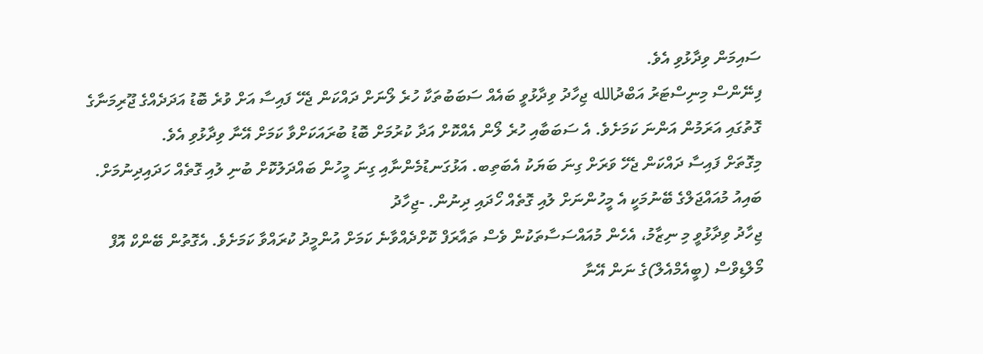ސައިމަން ވިދާޅުވި އެވެ.
ފިނޭންސް މިނިސްޓަރު އަބްދުالله ޖިހާދު ވިދާޅުވީ ބައެއް ސަބަބުތަކާ ހުރެ ލޯނަށް ދައްކަން ޖެހޭ ފައިސާ އަށް ވުރެ ބޮޑު އަދަދެއްގެ ޖޫރިމަނާގެ ގޮތުގައި އަރަމުން އަންނަ ކަމަށެވެ. އެ ސަބަބާއި ހުރެ ލޯން އެއްކޮށް އަދާ ކުރުމަށް ބޮޑު ބުރައަކަށްވާ ކަމަށް އޭނާ ވިދާޅުވި އެވެ.
މިގޮތަށް ފައިސާ ދައްކަން ޖެހޭ ވަރަށް ގިނަ ބަޔަކު އެބަތިބ. އަޅުގަނޑުމެންނާއި ގިނަ މީހުން ބައްދަލުކޮށް ބުނި ލުއި ގޮތެއް ހަދައިދިނުމަށް. ބައިއު މުއައްޖަލްގެ ބޭނުމަކީ އެ މީހުންނަށް ލުއި ގޮތެއް ހޯދައި ދިނުން. -ޖިހާދު
ޖިހާދު ވިދާޅުވީ މި ނިޒާމު، އެހެން މުއައްސަސާތަކުން ވެސް ތައާރަފް ކޮށްދެއްވާނެ ކަމަށް އުންމީދު ކުރައްވާ ކަމަށެވެ. އެގޮތުން ބޭންކް އޮފް މޯލްޑިވްސް (ބީއެމްއެލް)ގެ ނަން އޭނާ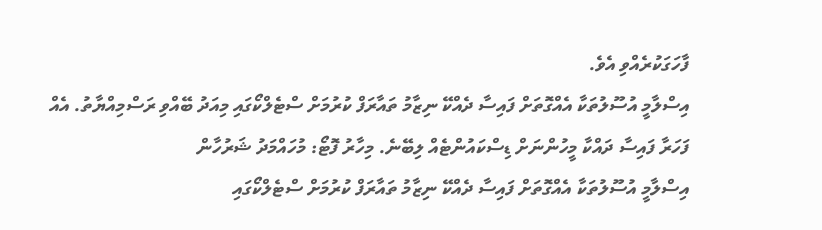ފާހަގަކުރެއްވި އެވެ.
އިސްލާމީ އުސޫލުތަކާ އެއްގޮތަށް ފައިސާ ދެއްކޭ ނިޒާމު ތައާރަފް ކުރުމަށް ސްޓެލްކޯގައި މިއަދު ބޭއްވި ރަސްމިއްޔާތު. އެއް ފަހަރާ ފައިސާ ދައްކާ މީހުންނަށް ޑިސްކައުންޓެއް ލިބޭނެ. މިހާރު ފޮޓޯ: މުހައްމަދު ޝަރުހާން
އިސްލާމީ އުސޫލުތަކާ އެއްގޮތަށް ފައިސާ ދެއްކޭ ނިޒާމު ތައާރަފް ކުރުމަށް ސްޓެލްކޯގައި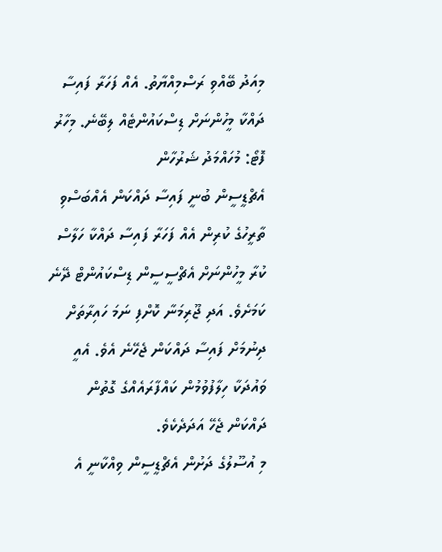މިއަދު ބޭއްވި ރަސްމިއްޔާތު. އެއް ފަހަރާ ފައިސާ ދައްކާ މީހުންނަށް ޑިސްކައުންޓެއް ލިބޭނެ. މިހާރު ފޮޓޯ: މުހައްމަދު ޝަރުހާން
އެޗްޑީސީން ބުނީ ފައިސާ ދައްކަން އެއްބަސްވި ތާރީހުގެ ކުރިން އެއް ފަހަރާ ފައިސާ ދައްކާ ހަލާސް ކުރާ މީހުންނަށް އެޗްސީސީން ޑިސްކައުންޓް ދޭނެ ކަމަށެވެ. އަދި ޖޫރިމަނާ ކޮށްފި ނަމަ ހައިރާތަށް ދިނުމަށް ފައިސާ ދައްކަން ޖެހޭނެ އެވެ. އެއީ ވައުދަކާ ހިލާފުވުމުން ކައްފާރައެއްގެ ގޮތުން ދައްކަން ޖެހޭ އަދަދެކެވެ.
މި އުސޫލުގެ ދަށުން އެޗްޑީސީން ވިއްކާނީ އެ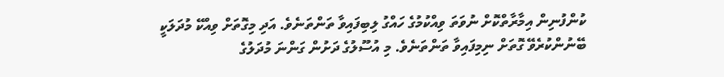ކުންފުނިން އިމާރާތްކޮށް ނުވަތަ ވިއްކުމުގެ ހައްގު ލިބިފައިވާ ތަންތަނެވެ. އަދި މިގޮތަށް ވިއްކޭ މުދަލަކީ ބޭނުންކުރެވޭ ގޮތަށް ނިމިފައިވާ ތަންތަނެވެ. މި އުސޫލުގެ ދަށުން ގަންނަ މުދަލުގެ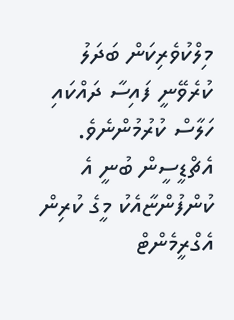މިލްކުވެރިކަން ބަދަލު ކުރެވޭނީ ފައިސާ ދައްކައި ހަލާސް ކުރުމުންނެވެ.
އެޗްޑީސީން ބުނީ އެ ކުންފުންޏާއެކު މީގެ ކުރިން އެގްރީމެންޓް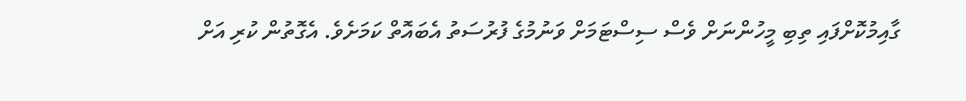ގާއިމުކޮށްފައި ތިބި މީހުންނަށް ވެސް ސިސްޓަމަށް ވަނުމުގެ ފުރުސަތު އެބައޮތް ކަމަށެވެ. އެގޮތުން ކުރި އަށް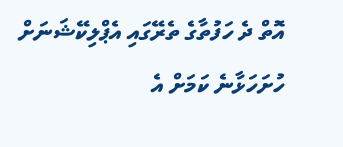އޮތް ދެ ހަފުތާގެ ތެރޭގައި އެޕްލިކޭޝަނަށް ހުށަހަޅާނެ ކަމަށް އެ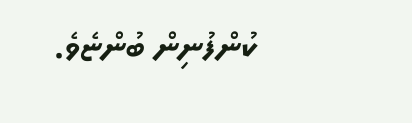ކުންފުނިން ބުންޏެވެ.